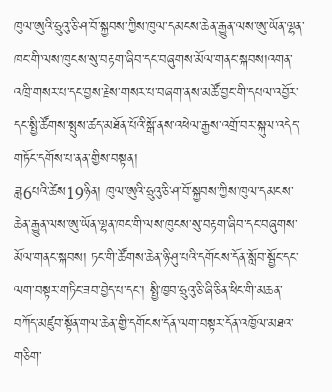ཁུལ་ཨུའི་ཧྲུའུ་ཅི་ཤ་བོ་སྐྱབས་ཀྱིས་ཁུལ་དམངས་ཆེན་རྒྱུན་ལས་ཨུ་ཡོན་ལྷན་ཁང་གི་ལས་ཁུངས་སུ་བརྟག་ཞིབ་དང་བཞུགས་མོལ་གནང་སྐབས།འགན་འཁྲི་གསར་པ་དང་བྱས་རྗེས་གསར་པ་བཞག་ནས་མཚོ་བྱང་གི་དཔལ་འབྱོར་དང་སྤྱི་ཚོགས་སྤུས་ཚད་མཐོན་པོའི་སྒོ་ནས་འཕེལ་རྒྱས་འགྲོ་བར་སྐུལ་འདེད་གཏོང་དགོས་པ་ནན་གྱིས་བསྟན།
ཟླ6པའི་ཚེས19ཉིན། ཁུལ་ཨུའི་ཧྲུའུ་ཅི་ཤ་བོ་སྐྱབས་ཀྱིས་ཁུལ་དམངས་ཆེན་རྒྱུན་ལས་ཨུ་ཡོན་ལྷན་ཁང་གི་ལས་ཁུངས་སུ་བརྟག་ཞིབ་དང་བཞུགས་མོལ་གནང་སྐབས། ཏང་གི་ཚོགས་ཆེན་ཉི་ཤུ་པའི་དགོངས་དོན་སློབ་སྦྱོང་དང་ལག་བསྟར་གཏིང་ཟབ་བྱེད་པ་དང་། སྤྱི་ཁྱབ་ཧྲུའུ་ཅི་ཞི་ཅིན་ཕིང་གི་མཆན་བཀོད་མཛུབ་སྟོན་གལ་ཆེན་གྱི་དགོངས་དོན་ལག་བསྟར་དོན་འཁྱོལ་མཐའ་གཅིག་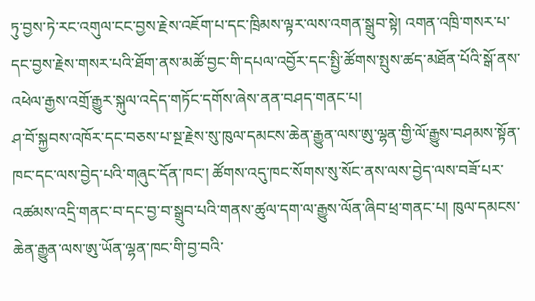ཏུ་བྱས་ཏེ་རང་འགུལ་ངང་བྱས་རྗེས་འཇོག་པ་དང་ཁྲིམས་ལྟར་ལས་འགན་སྒྲུབ་སྟེ། འགན་འཁྲི་གསར་པ་དང་བྱས་རྗེས་གསར་པའི་ཐོག་ནས་མཚོ་བྱང་གི་དཔལ་འབྱོར་དང་སྤྱི་ཚོགས་སྤུས་ཚད་མཐོན་པོའི་སྒོ་ནས་འཕེལ་རྒྱས་འགྲོ་རྒྱུར་སྐུལ་འདེད་གཏོང་དགོས་ཞེས་ནན་བཤད་གནང་པ།
ཤ་བོ་སྐྱབས་འཁོར་དང་བཅས་པ་སྔ་རྗེས་སུ་ཁུལ་དམངས་ཆེན་རྒྱུན་ལས་ཨུ་ལྷན་གྱི་ལོ་རྒྱུས་བཤམས་སྟོན་ཁང་དང་ལས་བྱེད་པའི་གཞུང་དོན་ཁང་། ཚོགས་འདུ་ཁང་སོགས་སུ་སོང་ནས་ལས་བྱེད་ལས་བཟོ་པར་འཚམས་འདྲི་གནང་བ་དང་བྱ་བ་སྒྲུབ་པའི་གནས་ཚུལ་དག་ལ་རྒྱུས་ལོན་ཞིབ་ཕྲ་གནང་པ། ཁུལ་དམངས་ཆེན་རྒྱུན་ལས་ཨུ་ཡོན་ལྷན་ཁང་གི་བྱ་བའི་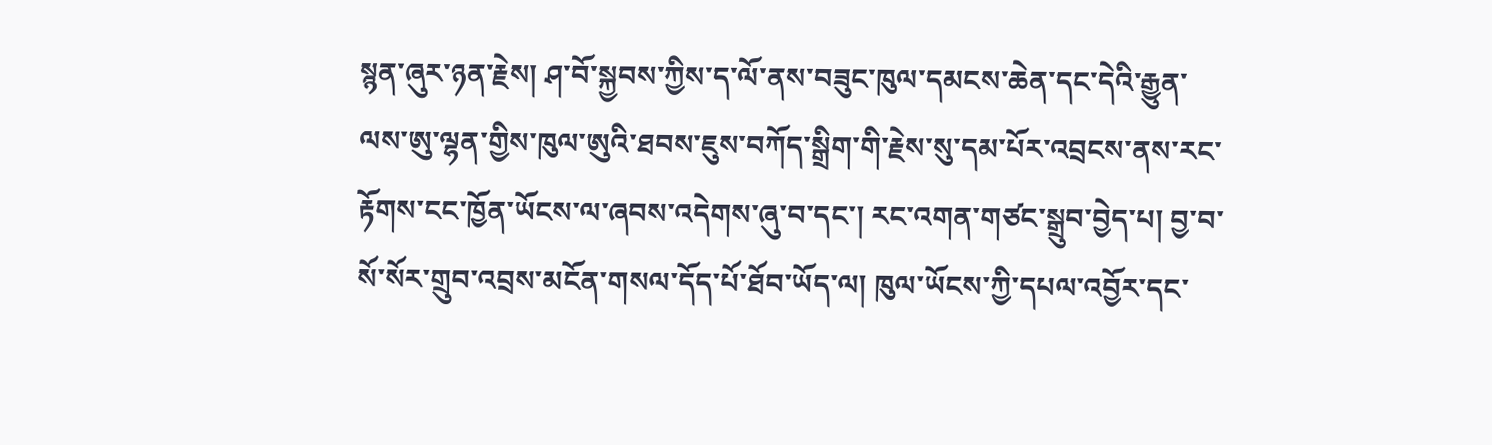སྙན་ཞུར་ཉན་རྗེས། ཤ་བོ་སྐྱབས་ཀྱིས་ད་ལོ་ནས་བཟུང་ཁུལ་དམངས་ཆེན་དང་དེའི་རྒྱུན་ལས་ཨུ་ལྷན་གྱིས་ཁུལ་ཨུའི་ཐབས་ཇུས་བཀོད་སྒྲིག་གི་རྗེས་སུ་དམ་པོར་འབྲངས་ནས་རང་རྟོགས་ངང་ཁྱོན་ཡོངས་ལ་ཞབས་འདེགས་ཞུ་བ་དང་། རང་འགན་གཙང་སྒྲུབ་བྱེད་པ། བྱ་བ་སོ་སོར་གྲུབ་འབྲས་མངོན་གསལ་དོད་པོ་ཐོབ་ཡོད་ལ། ཁུལ་ཡོངས་ཀྱི་དཔལ་འབྱོར་དང་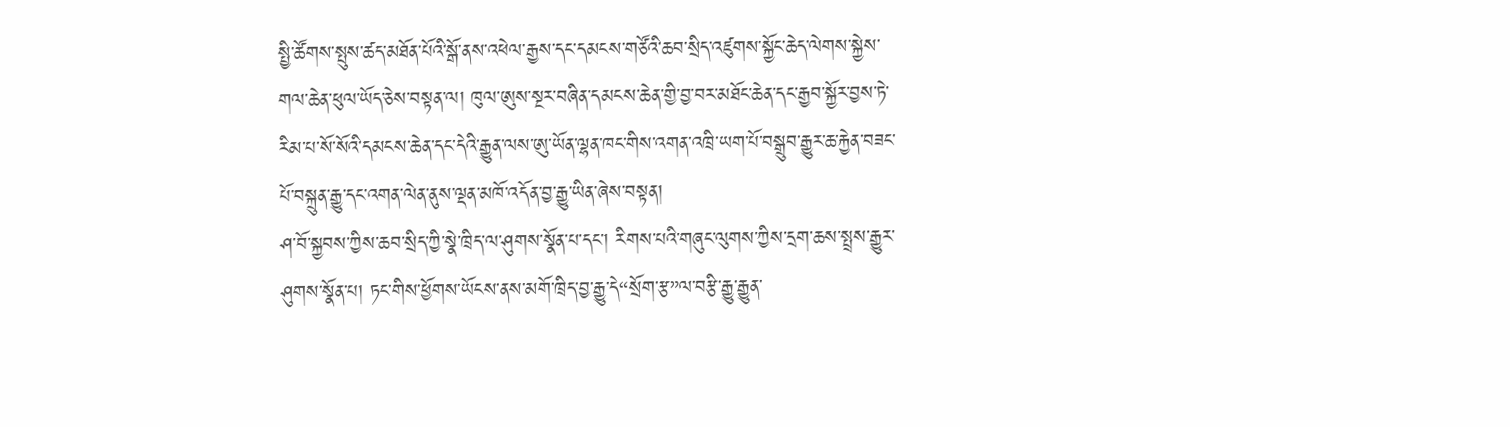སྤྱི་ཚོགས་སྤུས་ཚད་མཐོན་པོའི་སྒོ་ནས་འཕེལ་རྒྱས་དང་དམངས་གཙོའི་ཆབ་སྲིད་འཛུགས་སྐྱོང་ཆེད་ལེགས་སྐྱེས་གལ་ཆེན་ཕུལ་ཡོད་ཅེས་བསྟན་ལ། ཁུལ་ཨུས་སྔར་བཞིན་དམངས་ཆེན་གྱི་བྱ་བར་མཐོང་ཆེན་དང་རྒྱབ་སྐྱོར་བྱས་ཏེ་རིམ་པ་སོ་སོའི་དམངས་ཆེན་དང་དེའི་རྒྱུན་ལས་ཨུ་ཡོན་ལྷན་ཁང་གིས་འགན་འཁྲི་ཡག་པོ་བསྒྲུབ་རྒྱུར་ཆ་རྐྱེན་བཟང་པོ་བསྐྲུན་རྒྱུ་དང་འགན་ལེན་ནུས་ལྡན་མཁོ་འདོན་བྱ་རྒྱུ་ཡིན་ཞེས་བསྟན།
ཤ་བོ་སྐྱབས་ཀྱིས་ཆབ་སྲིད་ཀྱི་སྣེ་ཁྲིད་ལ་ཤུགས་སྣོན་པ་དང་། རིགས་པའི་གཞུང་ལུགས་ཀྱིས་དྲག་ཆས་སྤྲས་རྒྱུར་ཤུགས་སྣོན་པ། ཏང་གིས་ཕྱོགས་ཡོངས་ནས་མགོ་ཁྲིད་བྱ་རྒྱུ་དེ“སྲོག་རྩ”ལ་བརྩི་རྒྱུ་རྒྱུན་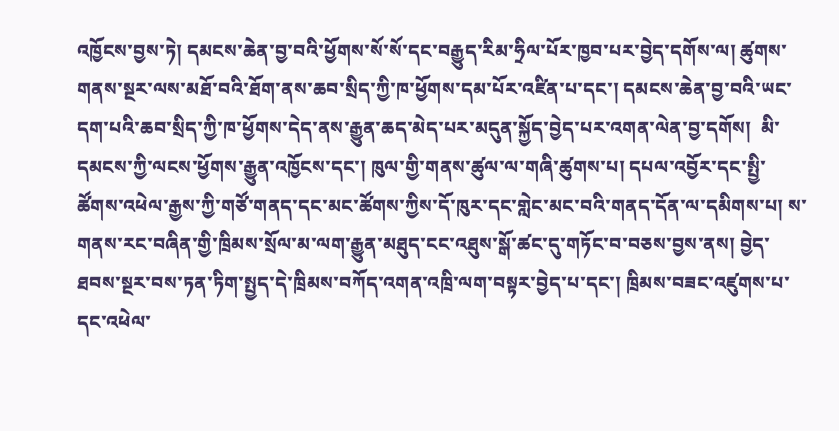འཁྱོངས་བྱས་ཏེ། དམངས་ཆེན་བྱ་བའི་ཕྱོགས་སོ་སོ་དང་བརྒྱུད་རིམ་ཧྲིལ་པོར་ཁྱབ་པར་བྱེད་དགོས་ལ། ཚུགས་གནས་སྔར་ལས་མཐོ་བའི་ཐོག་ནས་ཆབ་སྲིད་ཀྱི་ཁ་ཕྱོགས་དམ་པོར་འཛིན་པ་དང་། དམངས་ཆེན་བྱ་བའི་ཡང་དག་པའི་ཆབ་སྲིད་ཀྱི་ཁ་ཕྱོགས་དེད་ནས་རྒྱུན་ཆད་མེད་པར་མདུན་སྐྱོད་བྱེད་པར་འགན་ལེན་བྱ་དགོས།  མི་དམངས་ཀྱི་ལངས་ཕྱོགས་རྒྱུན་འཁྱོངས་དང་། ཁུལ་གྱི་གནས་ཚུལ་ལ་གཞི་ཚུགས་པ། དཔལ་འབྱོར་དང་སྤྱི་ཚོགས་འཕེལ་རྒྱས་ཀྱི་གཙོ་གནད་དང་མང་ཚོགས་ཀྱིས་དོ་ཁུར་དང་གླེང་མང་བའི་གནད་དོན་ལ་དམིགས་པ། ས་གནས་རང་བཞིན་གྱི་ཁྲིམས་སྲོལ་མ་ལག་རྒྱུན་མཐུད་ངང་འཐུས་སྒོ་ཚང་དུ་གཏོང་བ་བཅས་བྱས་ནས། བྱེད་ཐབས་སྔར་བས་ཏན་ཏིག་སྤྱད་དེ་ཁྲིམས་བཀོད་འགན་འཁྲི་ལག་བསྟར་བྱེད་པ་དང་། ཁྲིམས་བཟང་འཛུགས་པ་དང་འཕེལ་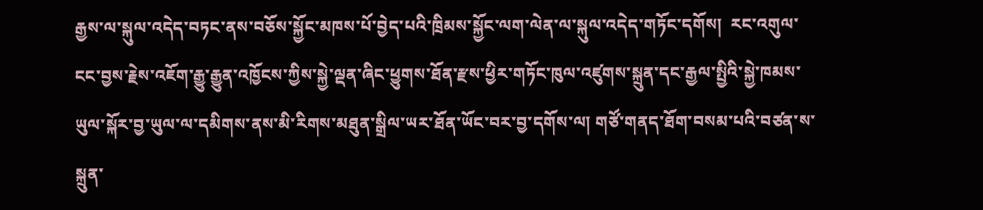རྒྱས་ལ་སྐུལ་འདེད་བཏང་ནས་བཅོས་སྐྱོང་མཁས་པོ་བྱེད་པའི་ཁྲིམས་སྐྱོང་ལག་ལེན་ལ་སྐུལ་འདེད་གཏོང་དགོས།  རང་འགུལ་ངང་བྱས་རྗེས་འཇོག་རྒྱུ་རྒྱུན་འཁྱོངས་ཀྱིས་སྐྱེ་ལྡན་ཞིང་ཕྱུགས་ཐོན་རྫས་ཕྱིར་གཏོང་ཁུལ་འཛུགས་སྐྲུན་དང་རྒྱལ་སྤྱིའི་སྐྱེ་ཁམས་ཡུལ་སྐོར་བྱ་ཡུལ་ལ་དམིགས་ནས་མི་རིགས་མཐུན་སྒྲིལ་ཡར་ཐོན་ཡོང་བར་བྱ་དགོས་ལ། གཙོ་གནད་ཐོག་བསམ་པའི་བཙན་ས་སྐྲུན་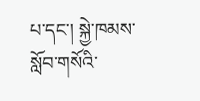པ་དང་། སྐྱེ་ཁམས་སློབ་གསོའི་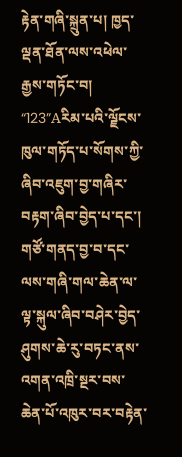རྟེན་གཞི་སྐྲུན་པ། ཁྱད་ལྡན་ཐོན་ལས་འཕེལ་རྒྱས་གཏོང་བ། “123”Aརིམ་པའི་ལྗོངས་ཁུལ་གཏོད་པ་སོགས་ཀྱི་ཞིབ་འཇུག་བྱ་གཞིར་བརྟག་ཞིབ་བྱེད་པ་དང་། གཙོ་གནད་བྱ་བ་དང་ལས་གཞི་གལ་ཆེན་ལ་ལྟ་སྐུལ་ཞིབ་བཤེར་བྱེད་ཤུགས་ཆེ་རུ་བཏང་ནས་འགན་འཁྲི་སྔར་བས་ཆེན་པོ་འཁུར་བར་བརྟེན་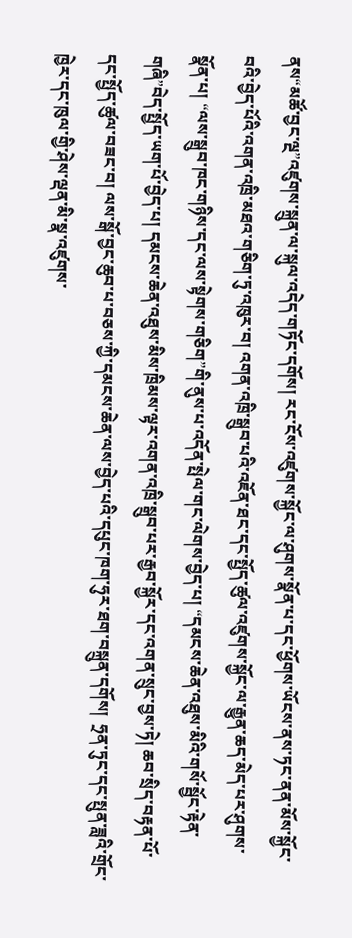ནས“མཚོ་བྱང་ལྔ”འཛུགས་སྐྲུན་ལ་སྐུལ་འདེད་གཏོང་དགོས། རང་ངོས་འཛུགས་སྐྱོང་ལ་ཤུགས་སྣོན་པ་དང་ཕྱོགས་ཡོངས་ནས་ཏང་ནན་མོས་སྐྱོང་བའི་བྱེད་པོའི་འགན་འཁྲི་མཐའ་གཅིག་ཏུ་འཁུར་བ། འགན་འཁྲི་སྒྲུབ་པའི་འཇོན་ཐང་དང་སྤྱོད་ཚུལ་འཛུགས་སྐྱོང་ལ་རྒྱུན་ཆད་མེད་པར་ཤུགས་སྣོན་པ། “ལས་སྒྲུབ་ཁང་གཉིས་དང་ལས་སྟེགས་གཅིག”གི་ནུས་པ་འདོན་སྤེལ་གང་ལེགས་བྱེད་པ། “དམངས་ཆེན་འཐུས་མིའི་གསོ་སྦྱོང་རྟེན་གཞི”བེད་སྤྱོད་ཡག་པོ་བྱེད་པ། དམངས་ཆེན་འཐུས་མིས་ཁྲིམས་ལྟར་འགན་འཁྲི་སྒྲུབ་པར་རྒྱབ་སྐྱོར་དང་འགན་སྲུང་བྱས་ཏེ། ཆབ་སྲིད་བརྟན་པོ་དང་སྤྱོད་ཚུལ་བཟང་བ། ལས་སྒོ་བྱང་ཆུབ་པ་བཅས་ཀྱི་དམངས་ཆེན་ལས་བྱེད་པའི་དཔུང་ཁག་ཧུར་ཐག་བསྐྲུན་དགོས།  ཧྲན་ཏུང་དང་སྤུན་ཟླའི་གྲོང་ཁྱེར་དང་ཁུལ་གྱི་ཤེས་ལྡན་མི་སྣ་འཛུགས་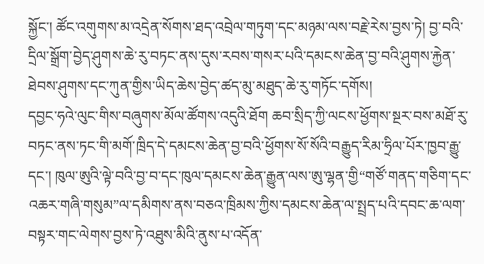སྐྱོང་། ཚོང་འགུགས་མ་འདྲེན་སོགས་ཐད་འབྲེལ་གཏུག་དང་མཉམ་ལས་བརྗེ་རེས་བྱས་ཏེ། བྱ་བའི་དྲིལ་སྒྲོག་བྱེད་ཤུགས་ཆེ་རུ་བཏང་ནས་དུས་རབས་གསར་པའི་དམངས་ཆེན་བྱ་བའི་ཤུགས་རྐྱེན་ཐེབས་ཤུགས་དང་ཀུན་གྱིས་ཡིད་ཆེས་བྱེད་ཚད་མུ་མཐུད་ཆེ་རུ་གཏོང་དགོས།
དབྱང་ཧའེ་ལུང་གིས་བཞུགས་མོལ་ཚོགས་འདུའི་ཐོག ཆབ་སྲིད་ཀྱི་ལངས་ཕྱོགས་སྔར་བས་མཐོ་རུ་བཏང་ནས་ཏང་གི་མགོ་ཁྲིད་དེ་དམངས་ཆེན་བྱ་བའི་ཕྱོགས་སོ་སོའི་བརྒྱུད་རིམ་ཧྲིལ་པོར་ཁྱབ་རྒྱུ་དང་། ཁུལ་ཨུའི་ལྟེ་བའི་བྱ་བ་དང་ཁུལ་དམངས་ཆེན་རྒྱུན་ལས་ཨུ་ལྷན་གྱི“གཙོ་གནད་གཅིག་དང་འཆར་གཞི་གསུམ”ལ་དམིགས་ནས་བཅའ་ཁྲིམས་ཀྱིས་དམངས་ཆེན་ལ་སྤྲད་པའི་དབང་ཆ་ལག་བསྟར་གང་ལེགས་བྱས་ཏེ་འཐུས་མིའི་ནུས་པ་འདོན་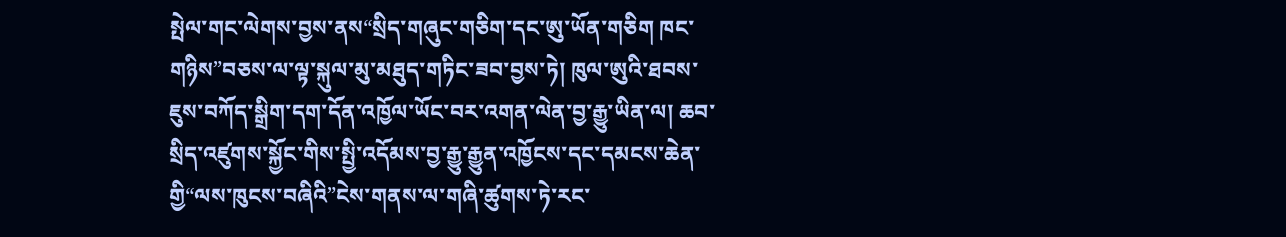སྤེལ་གང་ལེགས་བྱས་ནས“སྲིད་གཞུང་གཅིག་དང་ཨུ་ཡོན་གཅིག ཁང་གཉིས”བཅས་ལ་ལྟ་སྐུལ་མུ་མཐུད་གཏིང་ཟབ་བྱས་ཏེ། ཁུལ་ཨུའི་ཐབས་ཇུས་བཀོད་སྒྲིག་དག་དོན་འཁྱོལ་ཡོང་བར་འགན་ལེན་བྱ་རྒྱུ་ཡིན་ལ། ཆབ་སྲིད་འཛུགས་སྐྱོང་གིས་སྤྱི་འདོམས་བྱ་རྒྱུ་རྒྱུན་འཁྱོངས་དང་དམངས་ཆེན་གྱི“ལས་ཁུངས་བཞིའི”ངེས་གནས་ལ་གཞི་ཚུགས་ཏེ་རང་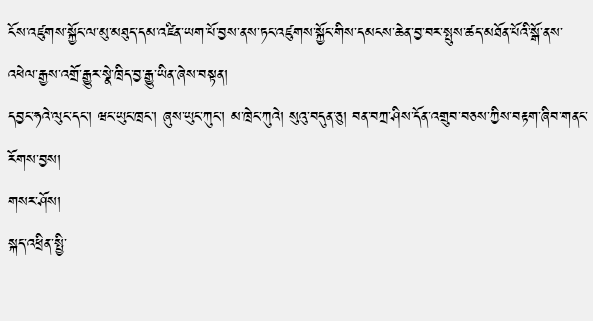ངོས་འཛུགས་སྐྱོང་ལ་མུ་མཐུད་དམ་འཛིན་ཡག་པོ་བྱས་ནས་ཏང་འཛུགས་སྐྱོང་གིས་དམངས་ཆེན་བྱ་བར་སྤུས་ཚད་མཐོན་པོའི་སྒོ་ནས་འཕེལ་རྒྱས་འགྲོ་རྒྱུར་སྣེ་ཁྲིད་བྱ་རྒྱུ་ཡིན་ཞེས་བསྟན།
དབྱང་ཧའེ་ལུང་དང་། ཝང་ཡུང་ཁྲང་། ཞུས་ཡུང་ཀུང་། མ་ཁྲེང་ཀུའེ། སུའུ་བདུན་ཅུ། བན་བཀྲ་ཤིས་དོན་འགྲུབ་བཅས་ཀྱིས་བརྟག་ཞིབ་གནང་རོགས་བྱས།
གསར་ཤོས།
སྐད་འཕྲིན་སྤྱི་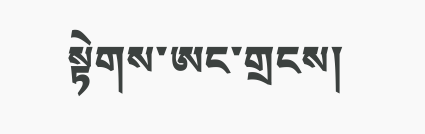སྟེགས་ཨང་གྲངས།